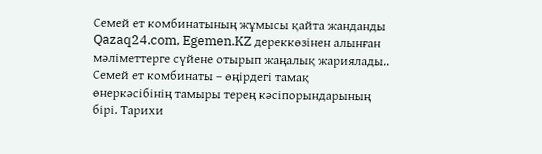Семей ет комбинатының жұмысы қайта жанданды
Qazaq24.com, Egemen.KZ дереккөзінен алынған мәліметтерге сүйене отырып жаңалық жариялады..
Семей ет комбинаты – өңірдегі тамақ өнеркәсібінің тамыры терең кәсіпорындарының бірі. Тарихи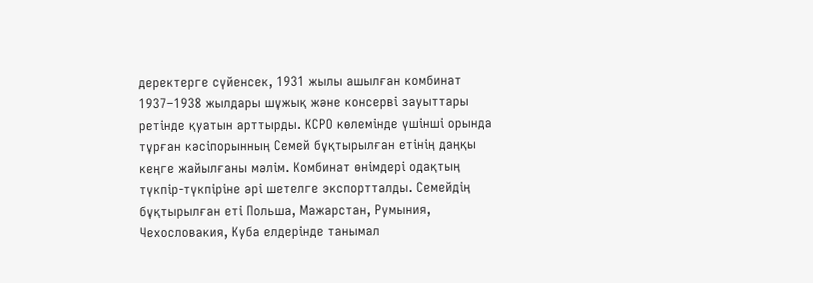деректерге сүйенсек, 1931 жылы ашылған комбинат 1937–1938 жылдары шұжық және консерві зауыттары ретінде қуатын арттырды. КСРО көлемінде үшінші орында тұрған кәсіпорынның Семей бұқтырылған етінің даңқы кеңге жайылғаны мәлім. Комбинат өнімдері одақтың түкпір-түкпіріне әрі шетелге экспортталды. Семейдің бұқтырылған еті Польша, Мажарстан, Румыния, Чехословакия, Куба елдерінде танымал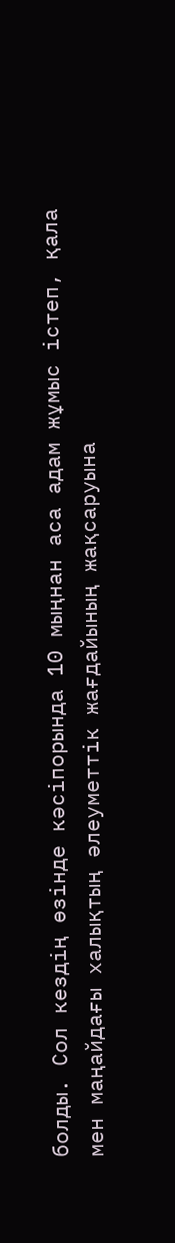болды. Сол кездің өзінде кәсіпорында 10 мыңнан аса адам жұмыс істеп, қала мен маңайдағы халықтың әлеуметтік жағдайының жақсаруына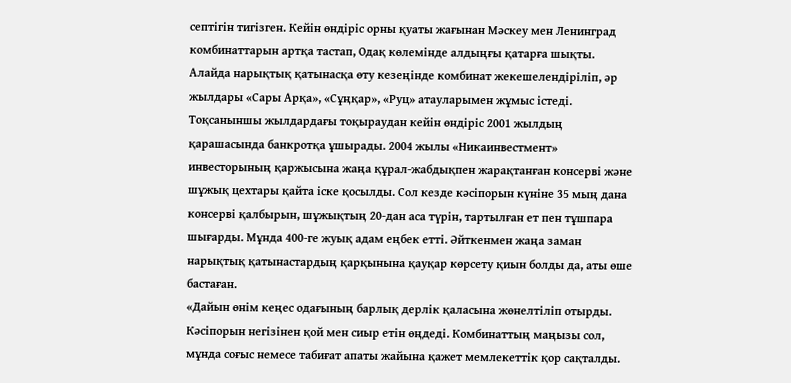септігін тигізген. Кейін өндіріс орны қуаты жағынан Мәскеу мен Ленинград комбинаттарын артқа тастап, Одақ көлемінде алдыңғы қатарға шықты.
Алайда нарықтық қатынасқа өту кезеңінде комбинат жекешелендіріліп, әр жылдары «Сары Арқа», «Сұңқар», «Руц» атауларымен жұмыс істеді. Тоқсаныншы жылдардағы тоқыраудан кейін өндіріс 2001 жылдың қарашасында банкротқа ұшырады. 2004 жылы «Никаинвестмент» инвесторының қаржысына жаңа құрал-жабдықпен жарақтанған консерві және шұжық цехтары қайта іске қосылды. Сол кезде кәсіпорын күніне 35 мың дана консерві қалбырын, шұжықтың 20-дан аса түрін, тартылған ет пен тұшпара шығарды. Мұнда 400-ге жуық адам еңбек етті. Әйткенмен жаңа заман нарықтық қатынастардың қарқынына қауқар көрсету қиын болды да, аты өше бастаған.
«Дайын өнім кеңес одағының барлық дерлік қаласына жөнелтіліп отырды. Кәсіпорын негізінен қой мен сиыр етін өңдеді. Комбинаттың маңызы сол, мұнда соғыс немесе табиғат апаты жайына қажет мемлекеттік қор сақталды.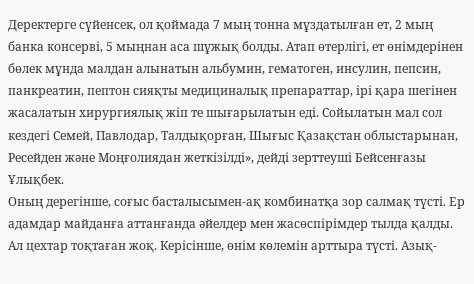Деректерге сүйенсек, ол қоймада 7 мың тонна мұздатылған ет, 2 мың банка консерві, 5 мыңнан аса шұжық болды. Атап өтерлігі, ет өнімдерінен бөлек мұнда малдан алынатын альбумин, гематоген, инсулин, пепсин, панкреатин, пептон сияқты медициналық препараттар, ірі қара шегінен жасалатын хирургиялық жіп те шығарылатын еді. Сойылатын мал сол кездегі Семей, Павлодар, Талдықорған, Шығыс Қазақстан облыстарынан, Ресейден және Моңғолиядан жеткізілді», дейді зерттеуші Бейсенғазы Ұлықбек.
Оның дерегінше, соғыс басталысымен-ақ комбинатқа зор салмақ түсті. Ер адамдар майданға аттанғанда әйелдер мен жасөспірімдер тылда қалды. Ал цехтар тоқтаған жоқ. Керісінше, өнім көлемін арттыра түсті. Азық-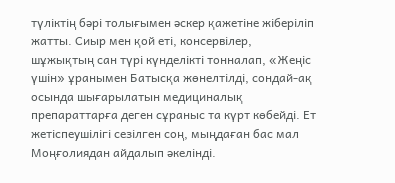түліктің бәрі толығымен әскер қажетіне жіберіліп жатты. Сиыр мен қой еті, консервілер, шұжықтың сан түрі күнделікті тонналап, «Жеңіс үшін» ұранымен Батысқа жөнелтілді, сондай-ақ осында шығарылатын медициналық препараттарға деген сұраныс та күрт көбейді. Ет жетіспеушілігі сезілген соң, мыңдаған бас мал Моңғолиядан айдалып әкелінді.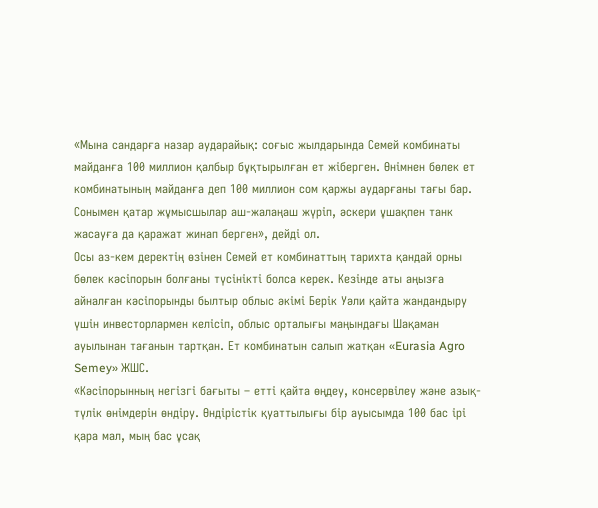«Мына сандарға назар аударайық: соғыс жылдарында Семей комбинаты майданға 100 миллион қалбыр бұқтырылған ет жіберген. Өнімнен бөлек ет комбинатының майданға деп 100 миллион сом қаржы аударғаны тағы бар. Сонымен қатар жұмысшылар аш-жалаңаш жүріп, әскери ұшақпен танк жасауға да қаражат жинап берген», дейді ол.
Осы аз-кем деректің өзінен Семей ет комбинаттың тарихта қандай орны бөлек кәсіпорын болғаны түсінікті болса керек. Кезінде аты аңызға айналған кәсіпорынды былтыр облыс әкімі Берік Уәли қайта жандандыру үшін инвесторлармен келісіп, облыс орталығы маңындағы Шақаман ауылынан тағанын тартқан. Ет комбинатын салып жатқан «Eurasia Agro Semey» ЖШС.
«Кәсіпорынның негізгі бағыты – етті қайта өңдеу, консервілеу және азық-түлік өнімдерін өндіру. Өндірістік қуаттылығы бір ауысымда 100 бас ірі қара мал, мың бас ұсақ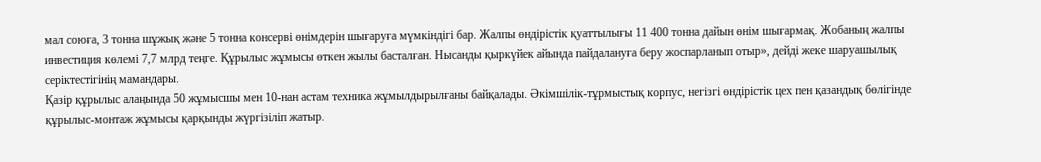мал союға, 3 тонна шұжық және 5 тонна консерві өнімдерін шығаруға мүмкіндігі бар. Жалпы өндірістік қуаттылығы 11 400 тонна дайын өнім шығармақ. Жобаның жалпы инвестиция көлемі 7,7 млрд теңге. Құрылыс жұмысы өткен жылы басталған. Нысанды қыркүйек айында пайдалануға беру жоспарланып отыр», дейді жеке шаруашылық серіктестігінің мамандары.
Қазір құрылыс алаңында 50 жұмысшы мен 10-нан астам техника жұмылдырылғаны байқалады. Әкімшілік-тұрмыстық корпус, негізгі өндірістік цех пен қазандық бөлігінде құрылыс-монтаж жұмысы қарқынды жүргізіліп жатыр.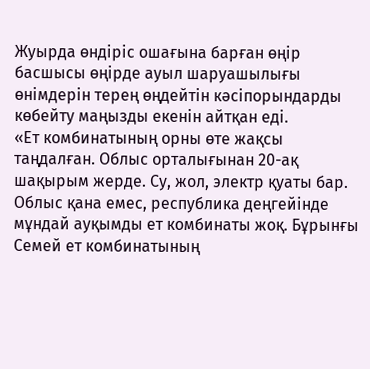Жуырда өндіріс ошағына барған өңір басшысы өңірде ауыл шаруашылығы өнімдерін терең өңдейтін кәсіпорындарды көбейту маңызды екенін айтқан еді.
«Ет комбинатының орны өте жақсы таңдалған. Облыс орталығынан 20-ақ шақырым жерде. Су, жол, электр қуаты бар. Облыс қана емес, республика деңгейінде мұндай ауқымды ет комбинаты жоқ. Бұрынғы Семей ет комбинатының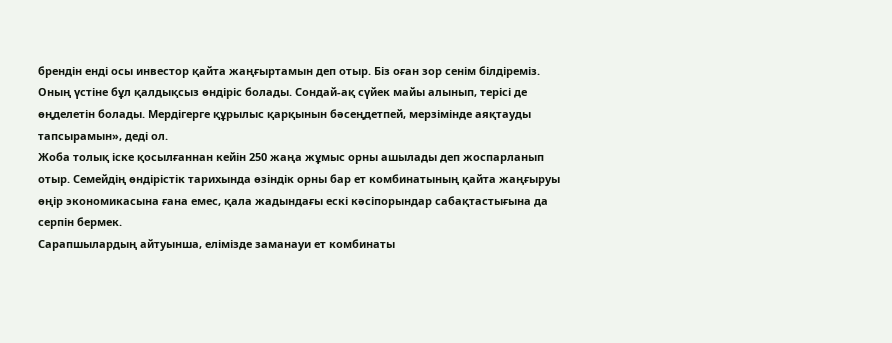брендін енді осы инвестор қайта жаңғыртамын деп отыр. Біз оған зор сенім білдіреміз. Оның үстіне бұл қалдықсыз өндіріс болады. Сондай-ақ сүйек майы алынып, терісі де өңделетін болады. Мердігерге құрылыс қарқынын бәсеңдетпей, мерзімінде аяқтауды тапсырамын», деді ол.
Жоба толық іске қосылғаннан кейін 250 жаңа жұмыс орны ашылады деп жоспарланып отыр. Семейдің өндірістік тарихында өзіндік орны бар ет комбинатының қайта жаңғыруы өңір экономикасына ғана емес, қала жадындағы ескі кәсіпорындар сабақтастығына да серпін бермек.
Сарапшылардың айтуынша, елімізде заманауи ет комбинаты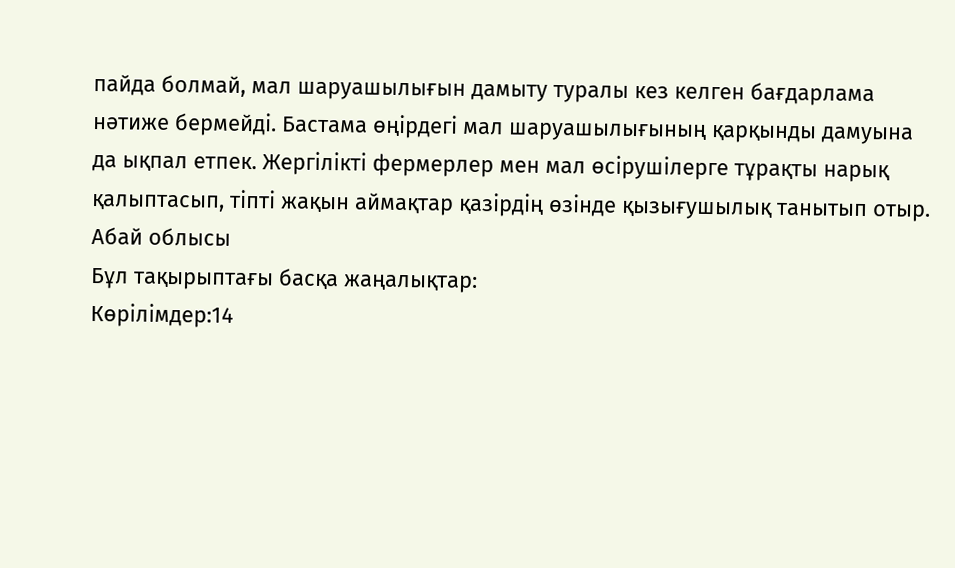пайда болмай, мал шаруашылығын дамыту туралы кез келген бағдарлама нәтиже бермейді. Бастама өңірдегі мал шаруашылығының қарқынды дамуына да ықпал етпек. Жергілікті фермерлер мен мал өсірушілерге тұрақты нарық қалыптасып, тіпті жақын аймақтар қазірдің өзінде қызығушылық танытып отыр.
Абай облысы
Бұл тақырыптағы басқа жаңалықтар:
Көрілімдер:14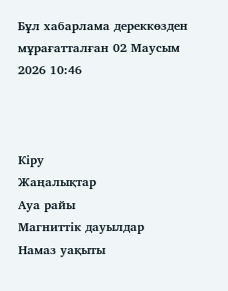Бұл хабарлама дереккөзден мұрағатталған 02 Маусым 2026 10:46



Кіру
Жаңалықтар
Ауа райы
Магниттік дауылдар
Намаз уақыты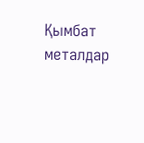Қымбат металдар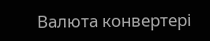Валюта конвертері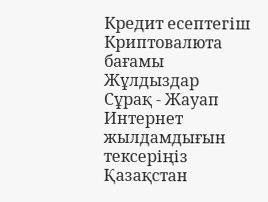Кредит есептегіш
Криптовалюта бағамы
Жұлдыздар
Сұрақ - Жауап
Интернет жылдамдығын тексеріңіз
Қазақстан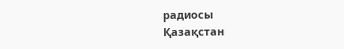радиосы
Қазақстан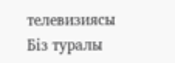телевизиясы
Біз туралы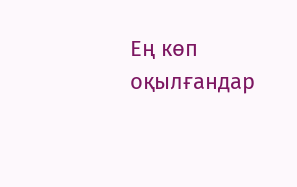Ең көп оқылғандар